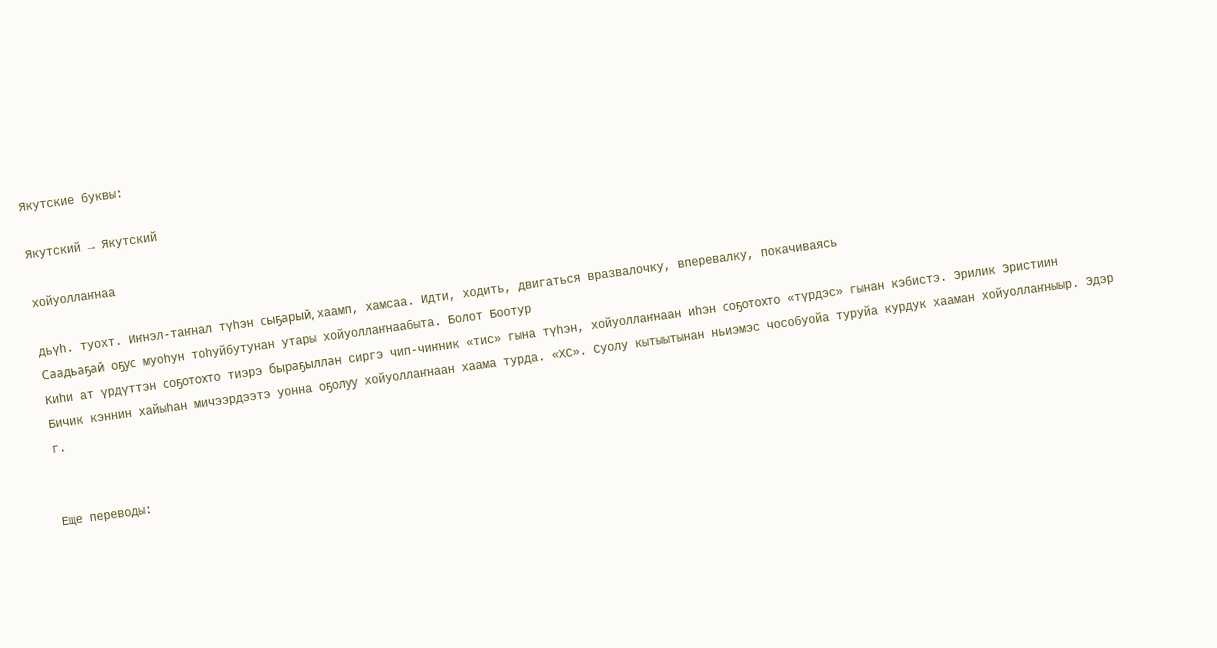Якутские буквы:

Якутский → Якутский

хойуоллаҥнаа

дьүһ. туохт. Иҥнэл-таҥнал түһэн сыҕарый, хаамп, хамсаа. Идти, ходить, двигаться вразвалочку, вперевалку, покачиваясь
Саадьаҕай оҕус муоһун тоһуйбутунан утары хойуоллаҥнаабыта. Болот Боотур
Киһи ат үрдүттэн соҕотохто тиэрэ быраҕыллан сиргэ чип-чиҥник «тис» гына түһэн, хойуоллаҥнаан иһэн соҕотохто «түрдэс» гынан кэбистэ. Эрилик Эристиин
Бичик кэннин хайыһан мичээрдээтэ уонна оҕолуу хойуоллаҥнаан хаама турда. «ХС». Суолу кытыытынан ньиэмэс чособуойа туруйа курдук хааман хойуоллаҥныыр. Эдэр г.


Еще переводы: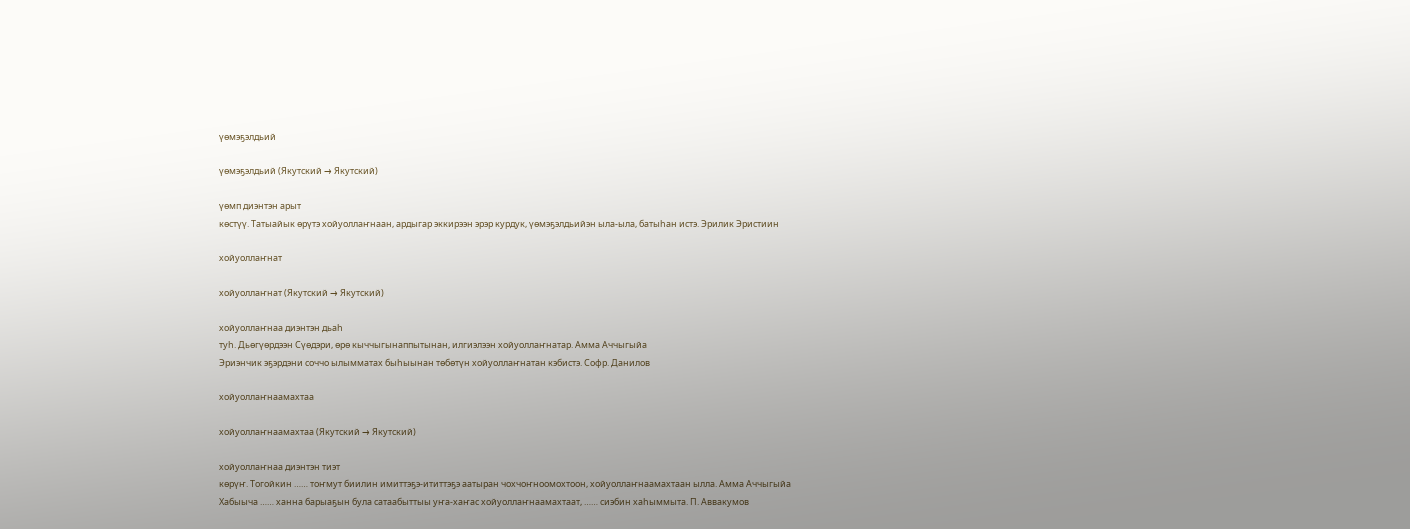үөмэҕэлдьий

үөмэҕэлдьий (Якутский → Якутский)

үөмп диэнтэн арыт
көстүү. Татыайык өрүтэ хойуоллаҥнаан, ардыгар эккирээн эрэр курдук, үөмэҕэлдьийэн ыла-ыла, батыһан истэ. Эрилик Эристиин

хойуоллаҥнат

хойуоллаҥнат (Якутский → Якутский)

хойуоллаҥнаа диэнтэн дьаһ
туһ. Дьөгүөрдээн Сүөдэри, өрө кыччыгынаппытынан, илгиэлээн хойуоллаҥнатар. Амма Аччыгыйа
Эриэнчик эҕэрдэни соччо ылымматах быһыынан төбөтүн хойуоллаҥнатан кэбистэ. Софр. Данилов

хойуоллаҥнаамахтаа

хойуоллаҥнаамахтаа (Якутский → Якутский)

хойуоллаҥнаа диэнтэн тиэт
көрүҥ. Тогойкин …… тоҥмут биилин имиттэҕэ-ититтэҕэ аатыран чохчоҥноомохтоон, хойуоллаҥнаамахтаан ылла. Амма Аччыгыйа
Хабыыча …… ханна барыаҕын була сатаабыттыы уҥа-хаҥас хойуоллаҥнаамахтаат, …… сиэбин хаһыммыта. П. Аввакумов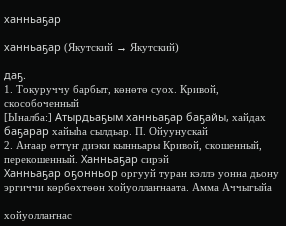ханньаҕар

ханньаҕар (Якутский → Якутский)

даҕ.
1. Токуруччу барбыт, көнөтө суох. Кривой, скособоченный
[Ыналба:] Атырдьаҕым ханньаҕар баҕайы, хайдах баҕарар хайыһа сылдьар. П. Ойуунускай
2. Аҥаар өттүҥ диэки кынньары Кривой, скошенный, перекошенный. Ханньаҕар сирэй
Ханньаҕар оҕонньор оргууй туран кэллэ уонна дьону эргиччи көрбөхтөөн хойуоллаҥнаата. Амма Аччыгыйа

хойуоллаҥнас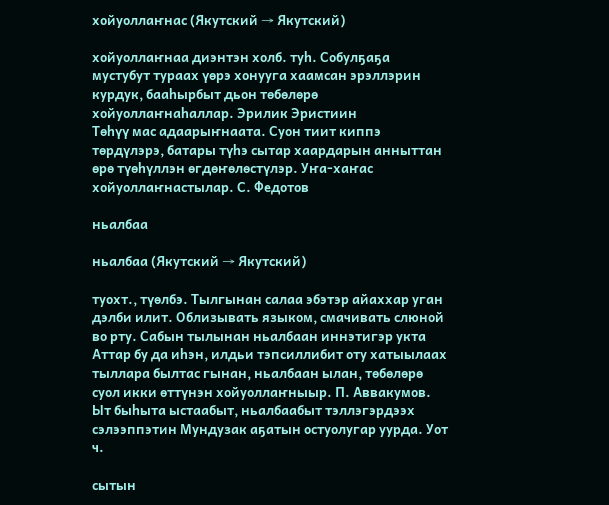хойуоллаҥнас (Якутский → Якутский)

хойуоллаҥнаа диэнтэн холб. туһ. Собулҕаҕа мустубут тураах үөрэ хонууга хаамсан эрэллэрин курдук, бааһырбыт дьон төбөлөрө хойуоллаҥнаһаллар. Эрилик Эристиин
Төһүү мас адаарыҥнаата. Суон тиит киппэ төрдүлэрэ, батары түһэ сытар хаардарын анныттан өрө түөһүллэн өгдөҥөлөстүлэр. Уҥа-хаҥас хойуоллаҥнастылар. С. Федотов

ньалбаа

ньалбаа (Якутский → Якутский)

туохт., түөлбэ. Тылгынан салаа эбэтэр айаххар уган дэлби илит. Облизывать языком, смачивать слюной во рту. Сабын тылынан ньалбаан иннэтигэр укта
Аттар бу да иһэн, илдьи тэпсиллибит оту хатыылаах тыллара былтас гынан, ньалбаан ылан, төбөлөрө суол икки өттүнэн хойуоллаҥныыр. П. Аввакумов. Ыт быһыта ыстаабыт, ньалбаабыт тэллэгэрдээх сэлээппэтин Мундузак аҕатын остуолугар уурда. Уот ч.

сытын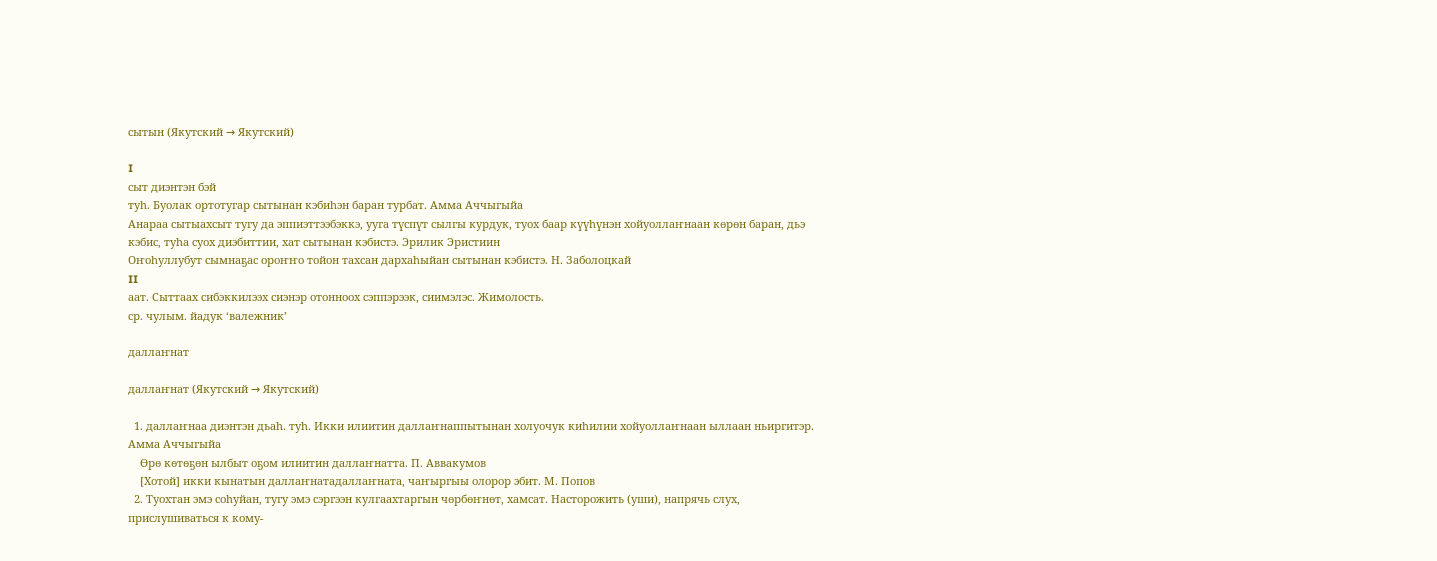сытын (Якутский → Якутский)

I
сыт диэнтэн бэй
туһ. Буолак ортотугар сытынан кэбиһэн баран турбат. Амма Аччыгыйа
Анараа сытыахсыт тугу да эппиэттээбэккэ, ууга түспүт сылгы курдук, туох баар күүһүнэн хойуоллаҥнаан көрөн баран, дьэ кэбис, туһа суох диэбиттии, хат сытынан кэбистэ. Эрилик Эристиин
Оҥоһуллубут сымнаҕас ороҥҥо тойон тахсан дархаһыйан сытынан кэбистэ. Н. Заболоцкай
II
аат. Сыттаах сибэккилээх сиэнэр отонноох сэппэрээк, сиимэлэс. Жимолость.
ср. чулым. йадук ‘валежник’

даллаҥнат

даллаҥнат (Якутский → Якутский)

  1. даллаҥнаа диэнтэн дьаһ. туһ. Икки илиитин даллаҥнаппытынан холуочук киһилии хойуоллаҥнаан ыллаан ньиргитэр. Амма Аччыгыйа
    Өрө көтөҕөн ылбыт оҕом илиитин даллаҥнатта. П. Аввакумов
    [Хотой] икки кынатын даллаҥнатадаллаҥната, чаҥыргыы олорор эбит. М. Попов
  2. Туохтан эмэ соһуйан, тугу эмэ сэргээн кулгаахтаргын чөрбөҥнөт, хамсат. Насторожить (уши), напрячь слух, прислушиваться к кому-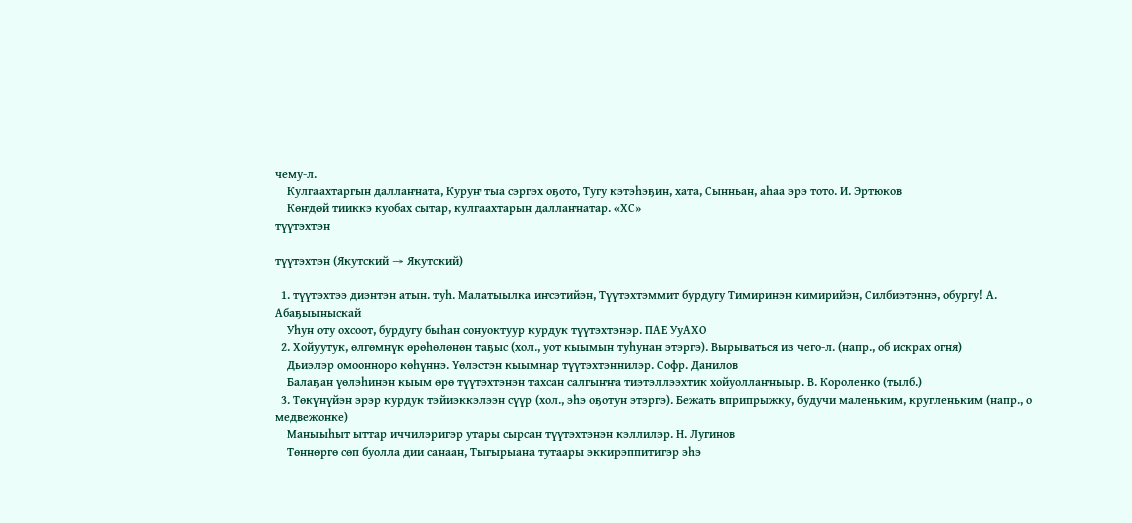чему-л.
    Кулгаахтаргын даллаҥната, Куруҥ тыа сэргэх оҕото, Тугу кэтэһэҕин, хата, Сынньан, аһаа эрэ тото. И. Эртюков
    Көҥдөй тииккэ куобах сытар, кулгаахтарын даллаҥнатар. «ХС»
түүтэхтэн

түүтэхтэн (Якутский → Якутский)

  1. түүтэхтээ диэнтэн атын. туһ. Малатыылка иҥсэтийэн, Түүтэхтэммит бурдугу Тимиринэн кимирийэн, Силбиэтэннэ, обургу! А. Абаҕыыныскай
    Уһун оту охсоот, бурдугу быһан сонуоктуур курдук түүтэхтэнэр. ПАЕ УуАХО
  2. Хойуутук, өлгөмнүк өрөһөлөнөн таҕыс (хол., уот кыымын туһунан этэргэ). Вырываться из чего-л. (напр., об искрах огня)
    Дьиэлэр омоонноро көһүннэ. Үөлэстэн кыымнар түүтэхтэннилэр. Софр. Данилов
    Балаҕан үөлэһинэн кыым өрө түүтэхтэнэн тахсан салгыҥҥа тиэтэллээхтик хойуоллаҥныыр. В. Короленко (тылб.)
  3. Төкүнүйэн эрэр курдук тэйиэккэлээн сүүр (хол., эһэ оҕотун этэргэ). Бежать вприпрыжку, будучи маленьким, кругленьким (напр., о медвежонке)
    Маныыһыт ыттар иччилэригэр утары сырсан түүтэхтэнэн кэллилэр. Н. Лугинов
    Төннөргө сөп буолла дии санаан, Тыгырыана тутаары эккирэппитигэр эһэ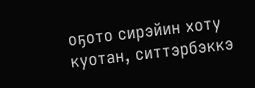оҕото сирэйин хоту куотан, ситтэрбэккэ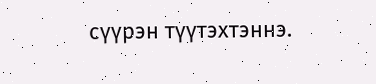сүүрэн түүтэхтэннэ.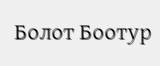Болот Боотур